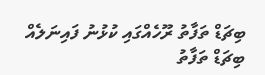ބިޗަޑް ތަފާތު ރޫހެއްގައި ކުޅުނު ފައިނަލެއް
ބިޗަޑް ތަފާތު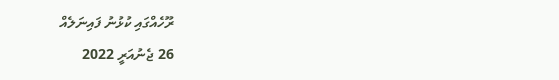ރޫހެއްގައި ކުޅުނު ފައިނަލެއް
26 ޖެނުއަރީ 2022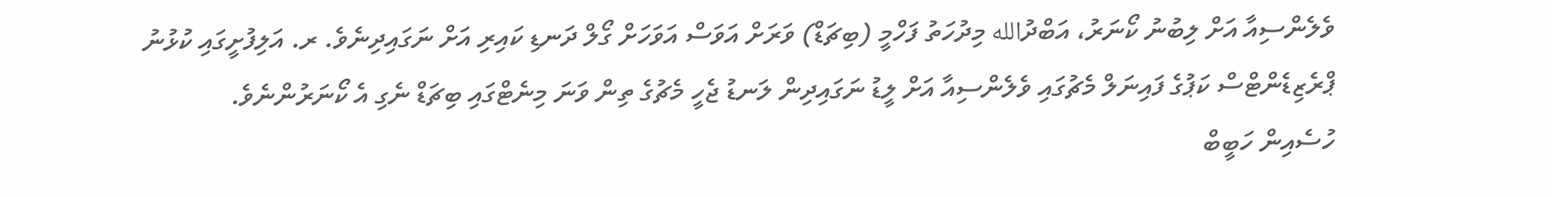ވެލެންސިއާ އަށް ލިބުނު ކޯނަރު، އަބްދުالله މިދުހަތު ފަހްމީ (ބިޗަޑް) ވަރަށް އަވަސް އަވަހަށް ގޯލް ދަނޑި ކައިރި އަށް ނަގައިދިނެވެ. ރ. އަލިފުށީގައި ކުޅުނު ޕްރެޒިޑެންޓްސް ކަޕުގެ ފައިނަލް މެޗުގައި ވެލެންސިއާ އަށް ލީޑު ނަގައިދިން ލަނޑު ޖެހީ މެޗުގެ ތިން ވަނަ މިނެޓްގައި ބިޗަޑް ނެގި އެ ކޯނަރުންނެވެ.
ހުސެއިން ހަބީބް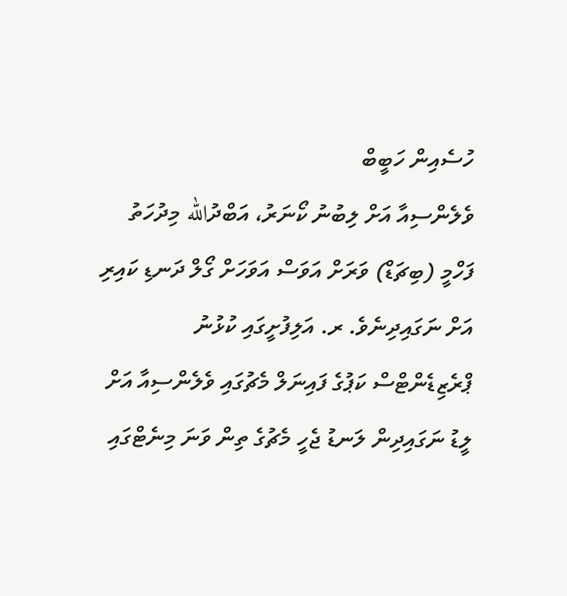ހުސެއިން ހަބީބް
ވެލެންސިއާ އަށް ލިބުނު ކޯނަރު، އަބްދުالله މިދުހަތު ފަހްމީ (ބިޗަޑް) ވަރަށް އަވަސް އަވަހަށް ގޯލް ދަނޑި ކައިރި އަށް ނަގައިދިނެވެ. ރ. އަލިފުށީގައި ކުޅުނު ޕްރެޒިޑެންޓްސް ކަޕުގެ ފައިނަލް މެޗުގައި ވެލެންސިއާ އަށް ލީޑު ނަގައިދިން ލަނޑު ޖެހީ މެޗުގެ ތިން ވަނަ މިނެޓްގައި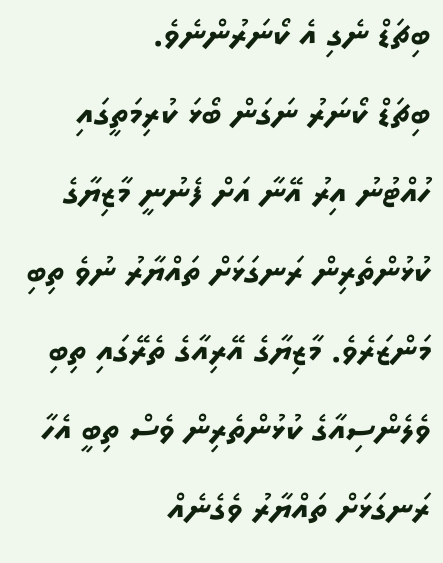ބިޗަޑް ނެގި އެ ކޯނަރުންނެވެ.
ބިޗަޑް ކޯނަރު ނަގަން ބޯޅަ ކުރިމަތީގައި ހުއްޓުނު އިރު އޭނާ އަށް ފެނުނީ މާޒިޔާގެ ކުޅުންތެރިން ރަނގަޅަށް ތައްޔާރު ނުވެ ތިބި މަންޒަރެވެ. މާޒިޔާގެ އޭރިއާގެ ތެރޭގައި ތިބި ވެލެންސިއާގެ ކުޅުންތެރިން ވެސް ތިބީ އެހާ ރަނގަޅަށް ތައްޔާރު ވެގެނެއް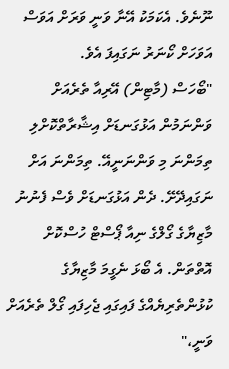ނޫނެވެ. އެކަމަކު އޭނާ ވަނީ ވަރަށް އަވަސް އަވަހަށް ކޯނަރު ނަގައިފަ އެވެ.
"ބޯހަސް (މާޓިން) އޭރިއާ ތެރެއަށް ވަންނަމުން އަޅުގަނޑަށް އިޝާރާތްކޮށްލި ތިމަންނަ މި ވަންނަނީއޭ. ތިމަންނަ އަށް ނަގައިދޭށޭ. ދެން އަޅުގަނޑަށް ވެސް ފެނުނު މާޒިޔާގެ ގޯލްގެ ނިއާ ޕޯސްޓް ހުސްކޮށް އޮތްތަން. އެ ބޯޅަ ނެގީމަ މާޒިޔާގެ ކުޅުންތެރިޔެއްގެ ފައިގައި ޖެހިފައި ގޯލް ތެރެއަށް ވަނީ،"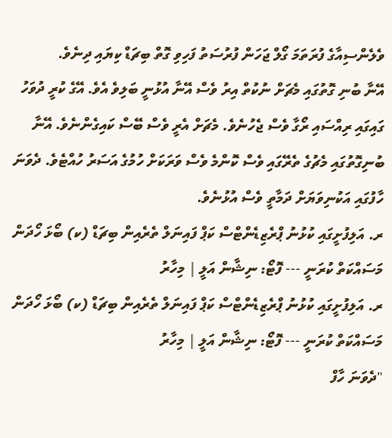ވެލެންސިއާގެ ފުރަތަމަ ގޯލް ޖަހަން ފުރުސަތު ފަހިވި ގޮތް ބިޗަޑް ކިޔައި ދިނެވެ.
އޭނާ ބުނި ގޮތުގައި މެޗަށް ނުކުތް އިރު ވެސް އޭނާ އުޅުނީ ބަލިވެ އެވެ. އޭގެ ކުރީ ދުވަހު ގައިގައި ރިއްސައި ރޯގާ ވެސް ޖެހުނެވެ. މެޗަށް އެރީ ވެސް ބޭސް ކައިގެންނެވެ. އޭނާ ބުނިގޮތުގައި މެޗުގެ ތެރޭގައި ވެސް ކޮންމެ ވެސް ވަރަކަށް ހުމުގެ އަސަރު ހުއްޓެވެ. ދެވަނަ ހާފުގައި އަކުނިވަޔަށް ދަމާތީ ވެސް އުޅުނެވެ.
ރ. އަލިފުށީގައި ކުޅުނު ޕްރެޒިޑެންޓްސް ކަޕް ފައިނަލް ތެރެއިން ބިޗަޑް (ކ) ބޯޅަ ހޯދަން މަސައްކަތް ކުރަނީ --- ފޮޓޯ: ނިޝާން އަލީ | މިހާރު
ރ. އަލިފުށީގައި ކުޅުނު ޕްރެޒިޑެންޓްސް ކަޕް ފައިނަލް ތެރެއިން ބިޗަޑް (ކ) ބޯޅަ ހޯދަން މަސައްކަތް ކުރަނީ --- ފޮޓޯ: ނިޝާން އަލީ | މިހާރު
"ދެވަނަ ހާފް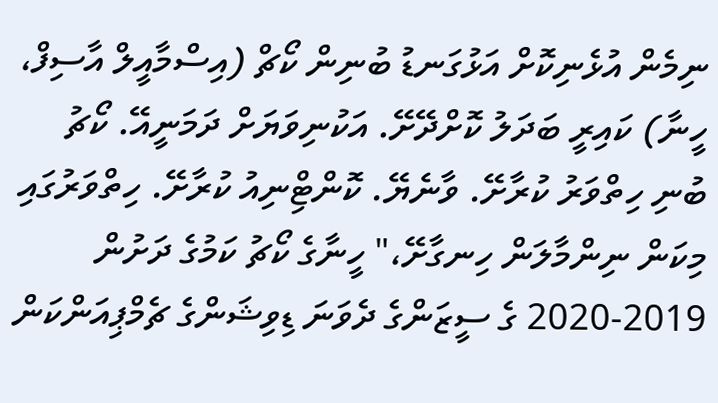ނިމެން އުޅެނިކޮށް އަޅުގަނޑު ބުނިން ކޯޗް (އިސްމާއީލް އާސިފް، ހީނާ) ކައިރީ ބަދަލު ކޮށްދޭށޭ. އަކުނިވަޔަށް ދަމަނީއޭ. ކޯޗު ބުނި ހިތްވަރު ކުރާށޭ. ވާނެޔޭ. ކޮންޓްިނިއު ކުރާށޭ. ހިތްވަރުގައި މިކަން ނިންމާލަން ހިނގާށޭ،" ހީނާގެ ކޯޗު ކަމުގެ ދަށުން 2019-2020 ގެ ސީޒަންގެ ދެވަނަ ޑިވިޝަންގެ ޗެމްޕިއަންކަން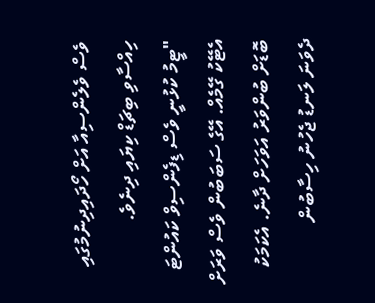ވެސް ވެލެންސިއާ އަށް ހޯދައިދިނުމުގައި ހިއްސާވި ބިޗަޑް ކިޔައި ދިނެވެ.
"ޓީމު ކުޅުނީ ވެސް ޑިފެންސިވް ކައުންޓަ އެޓޭކު ގޭމެއް. އޭގެ ސަބަބުން ވެސް ވަރަށް ބޮޑަށް ބުންވަރު އަވަހަށް ދާނެ. އެކަމަކު ދެވަނަ ލަނޑު ޖެހުނު ހިސާބުން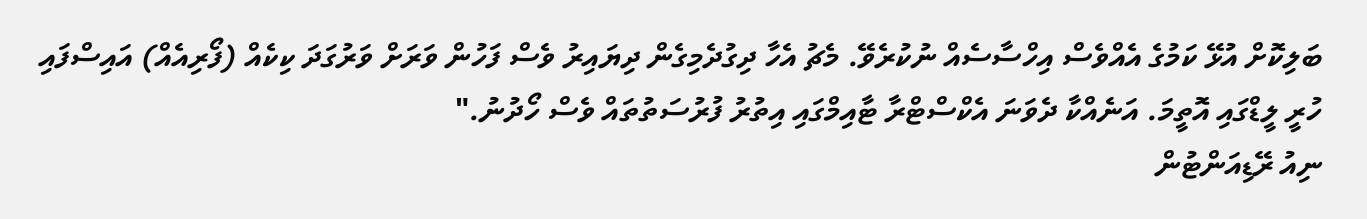ބަލިކޮށް އުޅޭ ކަމުގެ އެއްވެސް އިހްސާސެއް ނުކުރެވޭ. މެޗު އެހާ ދިގުދެމިގެން ދިޔައިރު ވެސް ފަހުން ވަރަށް ވަރުގަދަ ކިކެއް (ފޯރިއެއް) އައިސްފައި ހުރީ ލީޑްގައި އޮތީމަ. އަނެއްކާ ދެވަނަ އެކްސްޓްރާ ޓާއިމްގައި އިތުރު ފުރުސަތުތައް ވެސް ހޯދުނު."
ނިއު ރޭޑިއަންޓުން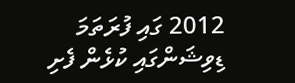2012 ގައި ފުރަތަމަ ޑިވިޝަންގައި ކުޅެން ފެށި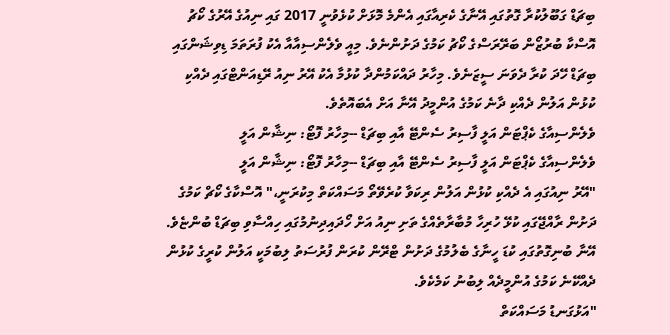ބިޗަޑް ގަބޫލުކުރާ ގޮތުގައި އޭނާގެ ކެރިއާގައި އެންމެ މޮޅަށް ކުޅެވުނީ 2017 ގައި ނިއުގެ އޭރުގެ ކޯޗު އޮސްކާ ބުރުޒޯން ބަރޭރަސްގެ ކޯޗު ކަމުގެ ދަށުންނެވެ. މިއީ ވެލެންސިއާއާ އެކު ފުރަތަމަ ޑިވިޝަންގައި ބިޗަޑް ހޭދަ ކުރާ ދެވަނަ ސީޒަނެވެ. މިހާރު ދައްކަމުންދާ ކުޅުމާ އެކު އޭރު ނިއު ރޭޑިއަންޓްގައި ދެއްކި ކުޅުން އަލުން ދެއްކި ދާނެ ކަމުގެ އުންމީދު އޭނާ އަށް އެބައޮތެވެ.
ވެލެންސިއާގެ ކެޕްޓަން އަލީ ފާސިރު ސެންޓޭ އާއި ބިޗަޑް --މިހާރު ފޮޓޯ: ނިޝާން އަލީ
ވެލެންސިއާގެ ކެޕްޓަން އަލީ ފާސިރު ސެންޓޭ އާއި ބިޗަޑް --މިހާރު ފޮޓޯ: ނިޝާން އަލީ
"އޭރު ނިއުގައި އެ ދެއްކި ކުޅުން އަލުން ރިކަވާ ކުރެވޭތޯ މަސައްކަތް މިކުރަނީ،" އޮސްކާގެ ކޯޗް ކަމުގެ ދަށުން ރާއްޖޭގައި ކުޅޭ ހުރިހާ މުބާރާތެއްގެ ތަށި ނިއު އަށް ހޯދައިދިނުމުގައި ހިއްސާވި ބިޗަޑް ބުންޏެވެ.
އޭނާ ބުނިގޮތުގައި ކުޑަ ހީނާގެ ބެލުމުގެ ދަށުން ޓްރޭން ކުރަން ފުރުސަތު ލިބުމަކީ އަލުން ކުރީގެ ކުޅުން ދެއްކޭނެ ކަމުގެ އުންމީދެއް ލިބުނު ކަމެކެވެ.
"އަޅުގަނޑު މަސައްކަތް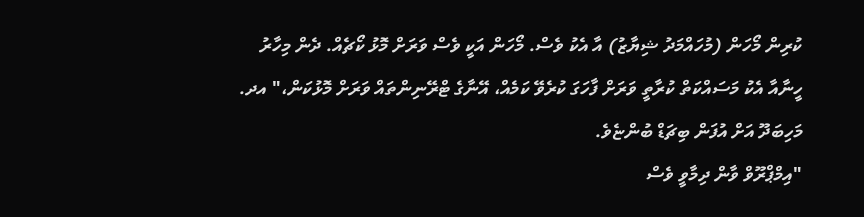ކުރިން މޯހަން (މުހައްމަދު ޝިޔާޒު) އާ އެކު ވެސް. މޯހަން އަކީ ވެސް ވަރަށް މޮޅު ކޯޗެއް. ދެން މިހާރު ހީނާއާ އެކު މަސައްކަތް ކުރާތީ ވަރަށް ފާހަގަ ކުރެވޭ ކަމެއް، އޭނާގެ ޓްރޭނިންތައް ވަރަށް މޮޅުކަން،" އދ. މަހިބަދޫ އަށް އުފަން ބިޗަޑް ބުންޏެވެ.
"އިމްޕްރޫވް ވާން ދިމާވީ ވެސް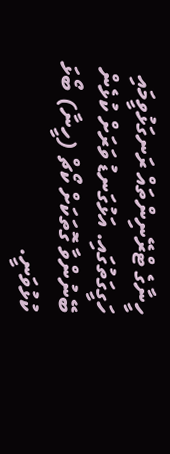ހީނާގެ ޓްރޭނިންތައް ރަނގަޅުވީމައި ހަގީގަތުގައި. އަޅުގަނޑު ވަރަށް ކުޅެން ބޭނުންވާ ގޮތަކަށް ކޯޗް (ހީނާ) ބޯޅަ ކުޅުވަނީ.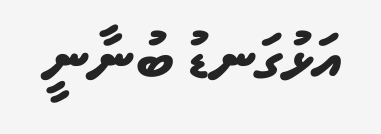އަޅުގަނޑު ބުނާނީ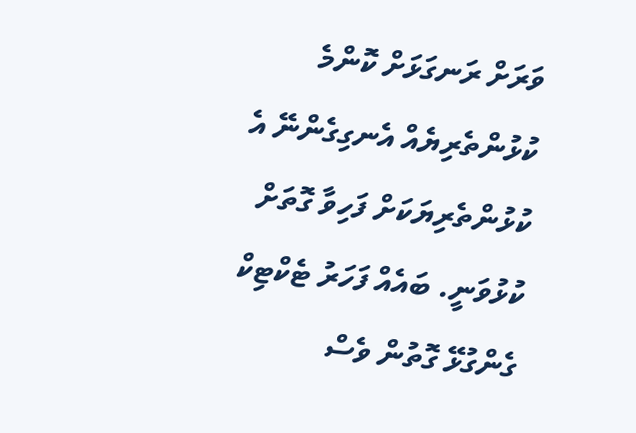ވަރަށް ރަނގަޅަށް ކޮންމެ ކުޅުންތެރިޔެއް އެނގިގެންނޭ އެ ކުޅުންތެރިޔަކަށް ފަހިވާ ގޮތަށް ކުޅުވަނީ. ބައެއް ފަހަރު ޓެކްޓިކް ގެންގުޅޭ ގޮތުން ވެސް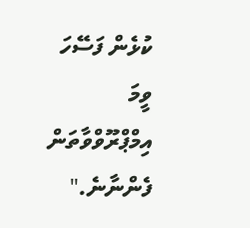ކުޅެން ފަސޭހަ ވީމަ އިމްޕްރޫވްވާތަން ފެންނާނެ."